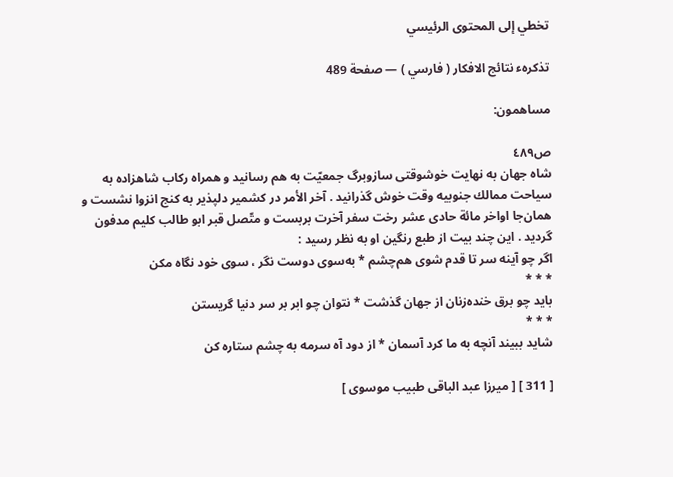تخطي إلى المحتوى الرئيسي

تذكرهء نتائج الافكار ( فارسي ) — صفحة 489

مساهمون:

ص٤٨٩
شاه جهان به نهايت خوشوقتى سازوبرگ جمعيّت به هم رسانيد و همراه ركاب شاهزاده به سياحت ممالك جنوبيه وقت خوش گذرانيد . آخر الأمر در كشمير دلپذير به كنج انزوا نشست و همان‌جا اواخر مائة حادى عشر رخت سفر آخرت بربست و متّصل قبر ابو طالب كليم مدفون گرديد . اين چند بيت از طبع رنگين او به نظر رسيد :
اگر چو آينه سر تا قدم شوى هم‌چشم * به‌سوى دوست نگر ، سوى خود نگاه مكن
* * *
بايد چو برق خنده‌زنان از جهان گذشت * نتوان چو ابر بر سر دنيا گريستن
* * *
شايد ببيند آنچه به ما كرد آسمان * از دود آه سرمه به چشم ستاره كن

[ 311 ] [ ميرزا عبد الباقى طبيب موسوى ]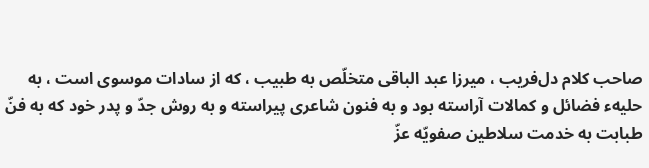صاحب كلام دل‌فريب ، ميرزا عبد الباقى متخلّص به طبيب ، كه از سادات موسوى است ، به حليهء فضائل و كمالات آراسته بود و به فنون شاعرى پيراسته و به روش جدّ و پدر خود كه به فنّ طبابت به خدمت سلاطين صفويّه عزّ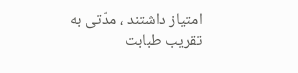امتياز داشتند ، مدّتى به تقريب طبابت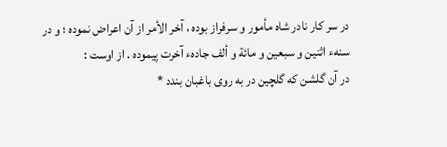در سر كار نادر شاه مأمور و سرفراز بوده ، آخر الأمر از آن اعراض نموده ؛ و در سنهء اثنين و سبعين و مائة و ألف جادهء آخرت پيموده . از اوست :
در آن گلشن كه گلچين در به روى باغبان بندد *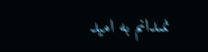نمىدانم به اميد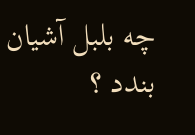چه بلبل آشيان بندد ؟